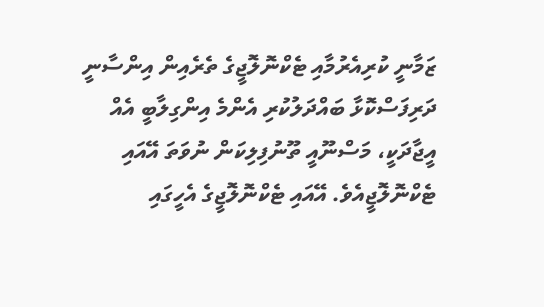ޒަމާނީ ކުރިއެރުމާއި ޓެކްނޮލޮޖީގެ ތެރެއިން އިންސާނީ ދަރިފަސްކޮޅާ ބައްދަލުކުރި އެންމެ އިންގިލާބީ އެއް އީޖާދަކީ، މަސްނޫއީ ތޫނުފިލިކަން ނުވަތަ އޭއައި ޓެކްނޮލޮޖީއެވެ. އޭއައި ޓެކްނޮލޮޖީގެ އެހީގައި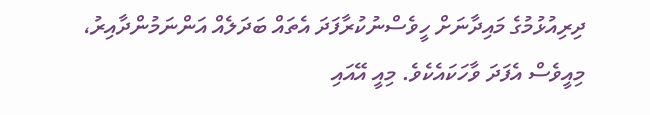ދިރިއުޅުމުގެ މައިދާނަށް ހީވެސްނުކުރާފަދަ އެތައް ބަދަލެއް އަންނަމުންދާއިރު، މިއީވެސް އެފަދަ ވާހަކައެކެވެ. މިއީ އޭއައި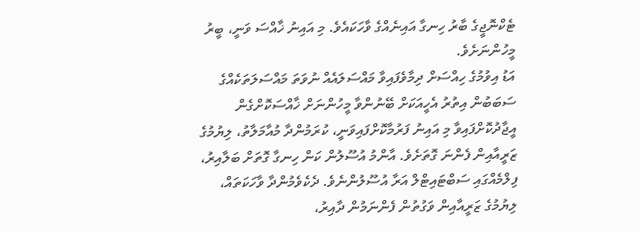ޓެކްނޮޖީގެ ބާރު ހިނގާ އައިނެއްގެ ވާހަކައެވެ. މި އައިނު ޚާއްސަ ވަނީ، ބީރު މީހުންނަށެވެ.
އަޑު އިވުމުގެ ހިއްސަށް ދިމާވެފައިވާ މައްސަލައެއް ނުވަތަ މައްސަލަތަކެއްގެ ސަބަބުން އިތުރު އެހީއަކަށް ބޭނުންވާ މީހުންނަށް ޚާއްސަކޮށްގެން އީޖާދުކޮށްފައިވާ މި އައިނު ފަރުމާކޮށްފައިވަނީ، ކުރަމުންދާ މުއާމަލާތު، ލިޔުމުގެ ޒަރީއާއިން ފެންނަ ގޮތަށެވެ. އާންމު އުސޫލުން ކަން ހިނގާ ގޮތަށް ބަލާއިރު، ފިލްމެއްގައި ސަބްޓައިޓްލް އަރާ އުސޫލުންނެވެ. ދެކެވެމުންދާ ވާހަކަތައް، ލިޔުމުގެ ޒަރީއާއިން ވަގުތުން ފެންނަމުން ދާއިރު،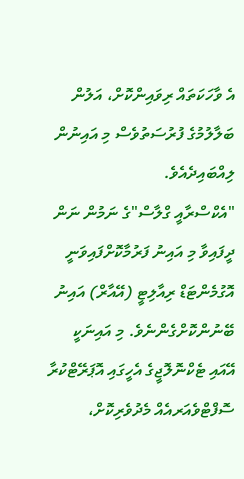އެ ވާހަކަތައް ރިވައިންކޮށް، އަލުން ބަލާލުމުގެ ފުރުސަތުވެސް މި އައިނުން ލިއްބައިދެއެވެ.
"އެކްސްރާއީ ގްލާސް"ގެ ނަމުން ނަން ދީފައިވާ މި އައިނު ފަރުމާކޮށްފައިވަނީ އޮގުމެންޓަޑް ރިއާލިޓީ (އޭއާރް) އައިނު ބޭނުންކޮށްގެންނެވެ. މި އައިނަކީ އޭއައި ޓެކްނޮލޮޖީގެ އެހީގައި އޮޕަރޭޓްކުރާ ސޮފްޓްވެއަރއެއް މެދުވެރިކޮށް،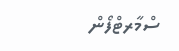ސްމާރޓްފޯން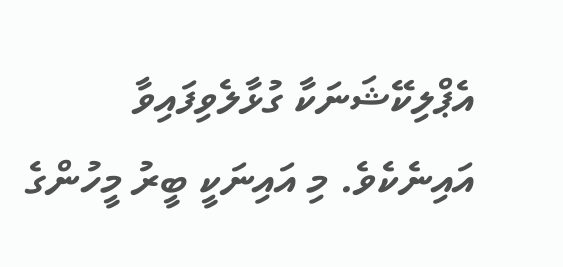އެޕްލިކޭޝަނަކާ ގުޅާލެވިފައިވާ އައިނެކެވެ. މި އައިނަކީ ބީރު މީހުންގެ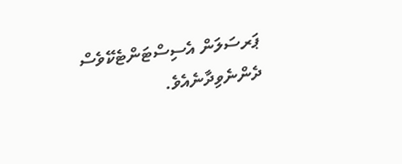ޕަރސަލަން އެސިސްޓަންޓެކޭވެސް ދެންނެވިދާނެއެވެ.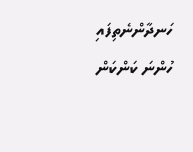ހަނދާންނެތިފައި ހުންނަ ކަންކަން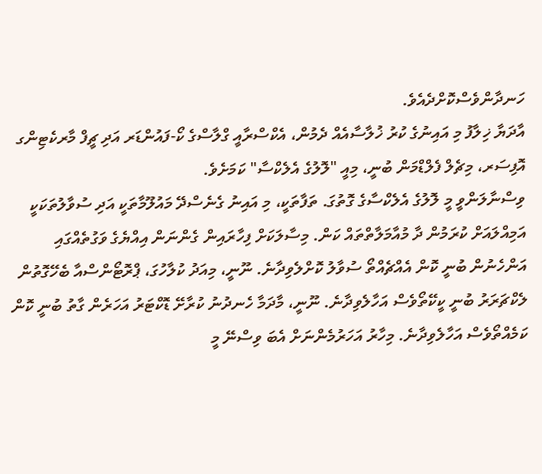ހަނދާންވެސްކޮށްދެއެވެ.
އާދަޔާ ޚިލާފު މި އައިނުގެ ކުރު ޚުލާސާއެއް ދެމުން، އެކްސްރާއީ ގްލާސްގެ ކޯ-ފައުންޑަރ އަދި ޗީފް މާރކެޓިންގ އޮފިސަރ، މިޗެލް ފެލްޑްމަން ބުނީ، މިއީ "ލޮލުގެ އެލެކްސާ" ކަމަށެވެ.
ވިސްނާލަންވީ މީ ލޮލުގެ އެލެކްސާގެ ގޮތުގަ. ތަފާތަކީ، މި އައިނު ގެނެސްދޭ މައުލޫމާތަކީ އަދި ސުވާލުތަކަކީ އަމިއްލައަށް ކުރަމުން ދާ މުއާމަލާތްތައް ކަން. މިސާލަކަށް ފިހާރައިން ގެންނަން އިއްޔެގެ ވަގުތެއްގައި އަންހެނުން ބުނީ ކޮން އެއްޗެއްތޯ ސުވާލު ކޮށްލެވިދާނެ. ނޫނީ، މިއަދު ކުލާހުގަ، ޕްރޮޓޯންސްއާ ބެހޭގޮތުން ލެކްޗަރަރު ބުނީ ކީކޭތޯވެސް އަހާލެވިދާނެ. ނޫނީ، މާދަމާ ހެނދުނު ކުރާށޭ ޑޮކްޓަރު އަހަރެން ގާތު ބުނީ ކޮން ކަމެއްތޯވެސް އަހާލެވިދާނެ. މިހާރު އަހަރުމެންނަށް އެބަ ވިސްނޭ މީ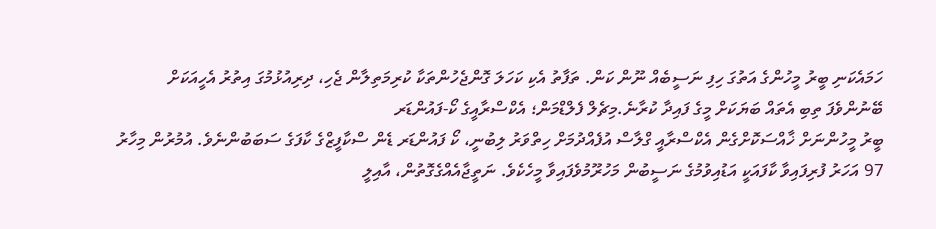ހަމައެކަނި ބީރު މީހުންގެ އަތުގަ ހިފި ނަސީބެއް ނޫން ކަން. ތަފާތު އެކި ކަހަލަ ގޮންޖެހުންތަކާ ކުރިމަތިލާން ޖެހި، ދިރިއުޅުމުގަ އިތުރު އެހީއަކަށް ބޭނުންވެފަ ތިބި އެތައް ބަޔަކަށް މީގެ ފައިދާ ކުރާނެ.މިޗެލް ފެލްޑްމަން؛ އެކްސްރާއީގެ ކޯ-ފައުންޑަރ
ބީރު މީހުންނަށް ޚާއްސަކޮށްގެން އެކްސްރާއީ ގްލާސް އުފެއްދުމަށް ހިތްވަރު ލިބުނީ، ކޯ ފައުންޑަރ ޑެން ސްކާފީޒްގެ ކާފަގެ ސަބަބުންނެވެ. އުމުރުން މިހާރު 97 އަހަރު ފުރިފައިވާ ކާފައަކީ އަޑުއިވުމުގެ ނަސީބުން މަހުރޫމުވެފައިވާ މީހެކެވެ. ނަތީޖާއެއްގެގޮތުން، އާއިލީ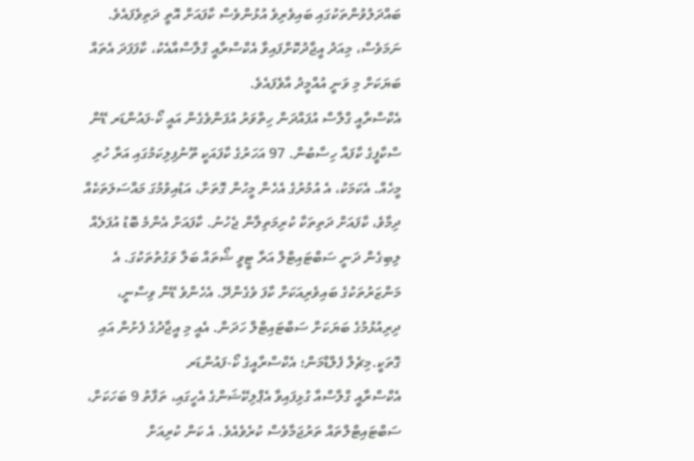ބައްދަލުވުންތަކުގައި ބައިވެރިވެ އުޅުންވެސް ކާފައަށް އޮތީ ދަތިވެފައެވެ. ނަމަވެސް، މިއަދު އީޖާދުކޮށްފައިވާ އެކްސްރާއީ ގްލާސްއާއެކު، ކާފަފަދަ އެތައް ބަޔަކަށް މި ވަނީ އުއްމީދު އާވެފައެވެ.
އެކްސްރާއީ ގްލާސް އުފައްދަން ހިތްވަރު އުފަންވެގެން އައީ ކޯ-ފައުންޑަރ ޑޭން ސްކާފީގެ ކާފައާ ހިސާބުން. 97 އަހަރުގެ ކާފައަކީ ތޫނުފިލިކަމުގައި އަރާ ހުރި މީހެއް. އެކަމަކު، އެ އުމުރުގެ އެހެން މީހުން ގޮތަށް، އަޑުއިވުމުގަ މައްސަލަތަކެއް ދިމާވެ، ކާފައަށް ދަތިތަކާ ކުރިމަތިލާން ޖެހުނު. ކާފައަށް އެންމެ ބޮޑު އުފަލެއް ލިބިގެން ދަނީ ސަބްޓައިޓްލް އަރާ ޓީވީ ޝޯތައް ބަލާ ވަގުތުތަކުގަ. އެ މަންޒަރުތަކުގެ ބައިވެރިއަކަށް ކާފަ ވެގެންދޭ. އެހެންވެ ޑޭން ވިސްނީ، ދިރިއުޅުމުގެ ބަޔަކަށް ސަބްޓައިޓްލް ހަދަން. އެއީ މި އީޖާދުގެ ފެށުން އައި ގޮތަކީ.މިޗެލް ފެލްޑްމަން؛ އެކްސްރާއީގެ ކޯ-ފައުންޑަރ
އެކްސްރާއީ ގްލާސްއާ ގުޅިފައިވާ އެޕްލިކޭޝަންގެ އެހީގައި، ތަފާތު 9 ބަހަކަށް، ސަބްޓައިޓްލްތައް ތަރުޖަމާވެސް ކުރެވެއެވެ. އެ ކަން ކުރިއަށް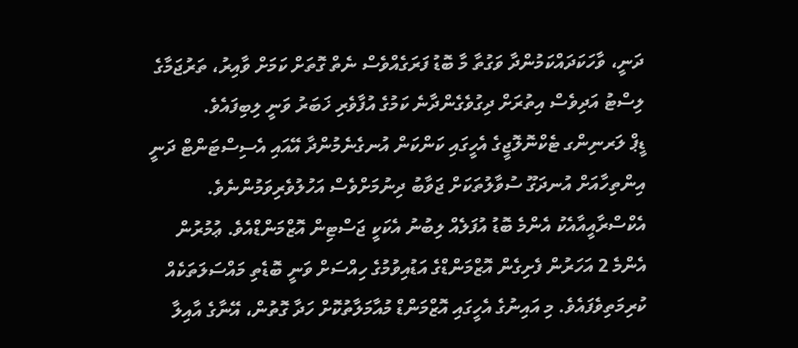ދަނީ، ވާހަކަދައްކަމުންދާ ވަގުތާ މާ ބޮޑު ފަރަގެއްވެސް ނެތް ގޮތަށް ކަމަށް ވާއިރު، ތަރުޖަމާގެ ލިސްޓު އަދިވެސް އިތުރަށް ދިގުވެގެންދާނެ ކަމުގެ އުފާވެރި ޚަބަރު ވަނީ ލިބިފައެވެ.
ޑީޕް ލަރނިންގ ޓެކްނޮލޮޖީގެ އެހީގައި ކަންކަން އުނގެނެމުންދާ އޭއައި އެސިސްޓަންޓް ދަނީ އިންތިހާއަށް އުނދަގޫ ސުވާލުތަކަށް ޖަވާބު ދިނުމަށްވެސް އަހުލުވެރިވަމުންނެވެ.
އެކްސްރާއީއާއެކު އެންމެ ބޮޑު އުފަލެއް ލިބުނު އެކަކީ ޖަސްޓިން އޮޒްމަންޑްއެވެ. ޢުމުރުން އެންމެ 2 އަހަރުން ފެށިގެން އޮޒްމަންޑްގެ އަޑުއިވުމުގެ ހިއްސަށް ވަނީ ބޮޑެތި މައްސަލަތަކެއް ކުރިމަތިވެފައެވެ. މި އައިނުގެ އެހީގައި އޮޒްމަންޑް މުއާމަލާތުކޮށް ހަދާ ގޮތުން، އޭނާގެ އާއިލާ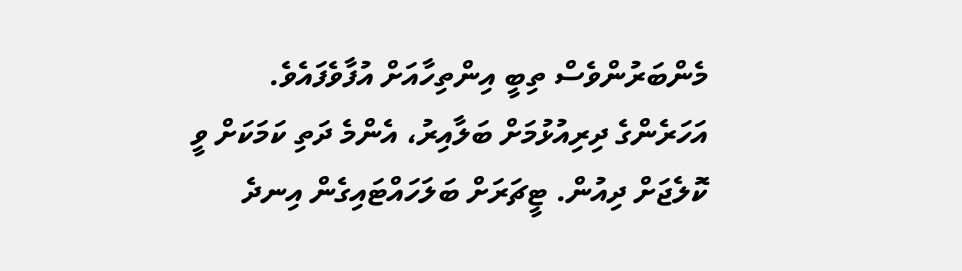މެންބަރުންވެސް ތިބީ އިންތިހާއަށް އުފާވެފައެވެ.
އަހަރެންގެ ދިރިއުޅުމަށް ބަލާއިރު، އެންމެ ދަތި ކަމަކަށް ވީ ކޮލެޖަށް ދިއުން. ޓީޗަރަށް ބަލަހައްޓައިގެން އިނދެ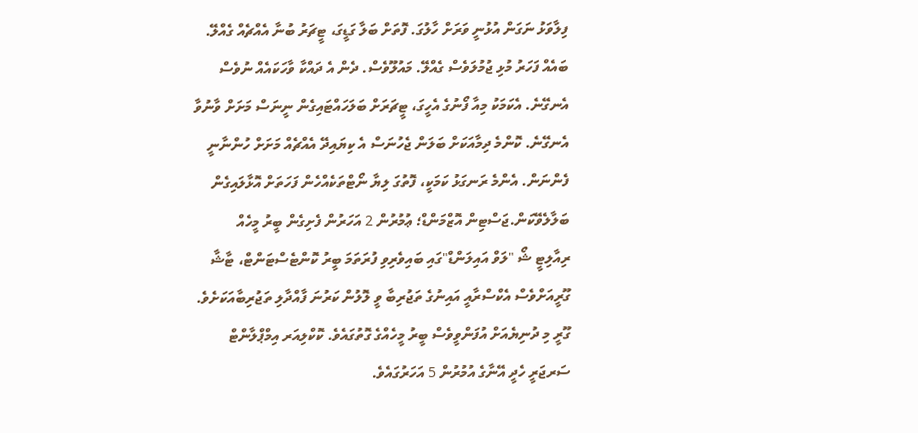ފިލާވަޅު ނަގަން އުޅުނީ ވަރަށް ހާލުގަ. ފޮތަށް ބަލާ ގަޑީގަ، ޓީޗަރު ބުނާ އެއްޗެއް ގެއްލޭ. ބައެއް ފަހަރު މުޅި ޖުމުލަވެސް ގެއްލޭ. މައުލޫވެސް. ދެން އެ ދައްކާ ވާހަކައެއް ނުވެސް އެނގޭނެ. އެކަމަކު މިއާ ފޯނުގެ އެހީގަ، ޓީޗަރަށް ބަލަހައްޓައިގެން ނީނަސް މަށަށް ވާނުވާ އެނގޭނެ. ކޮންމެ ދިމާއަކަށް ބަލަން ޖެހުނަސް އެ ކިޔައިދޭ އެއްޗެއް މަށަށް ހުންނާނީ ފެންނަން. އެންމެ ރަނގަޅު ކަމަކީ، ފޮތުގަ ލިޔާ ނޯޓްތަކެއްހެން ފަހަތަށް އޮޅާލައިގެން ބަލާލެވޭކަން.ޖަސްޓިން އޮޒްމަންޑް؛ ޢުމުރުން 2 އަހަރުން ފެށިގެން ބީރު މީހެއް
ރިއާލިޓީ ޝޯ "ލަވް އައިލަންޑް"ގައި ބައިވެރިވި ފުރަތަމަ ބީރު ކޮންޓެސްޓަންޓް، ޓާޝާ ގޫރީއަށްވެސް އެކްސްރާއީ އައިނުގެ ތަޖުރިބާ ވީ ލޮލުން ކަރުނަ ފާއްދާލި ތަޖުރިބާއަކަށެވެ. ގޫރީ މި ދުނިޔެއަށް އުފަންވީވެސް ބީރު މީހެއްގެ ގޮތުގައެވެ. ކޮކްލިއަރ އިމްޕްލާންޓް ސަރޖަރީ ހެދީ އޭނާގެ އުމުރުން 5 އަހަރުގައެވެ.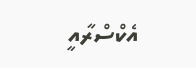އެކްސްރާއީ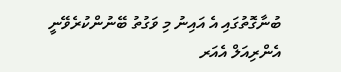ބުނާގޮތުގައި އެ އައިނު މި ވަގުތު ބޭނުންކުރެވޭނީ އެންރިއަލް އެއަރ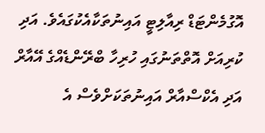އޮގުމެންޓަޑް ރިއާލިޓީ އައިނުތަކާއެކުގައެވެ. އަދި ކުރިއަށް އޮތްތަނުގައި ހުރިހާ ބްރޭންޑެއްގެ އޭއާރް އަދި އެކްސްއާރް އައިނުތަކަށްވެސް އެ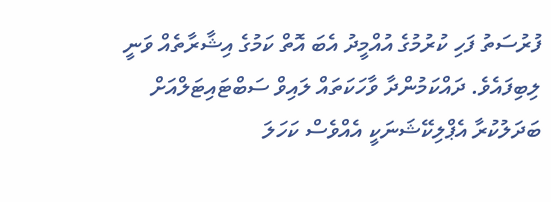ފުރުސަތު ފަހި ކުރުމުގެ އުއްމީދު އެބަ އޮތް ކަމުގެ އިޝާރާތެއް ވަނީ ލިބިފައެވެ. ދައްކަމުންދާ ވާހަކަތައް ލައިވް ސަބްޓައިޓަލްއަށް ބަދަލުކުރާ އެޕްލިކޭޝަނަކީ އެއްވެސް ކަހަލަ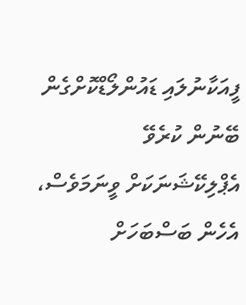ފީއަކާނުލައި ޑައުންލޯޑްކޮށްގެން ބޭނުން ކުރެވޭ އެޕްލިކޭޝަނަކަށް ވީނަމަވެސް، އެހެން ބަސްބަހަށް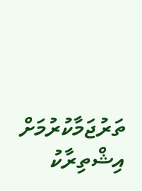ތަރުޖަމާކުރުމަށް އިޝްތިރާކު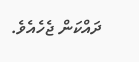ދައްކަން ޖެހެއެވެ.